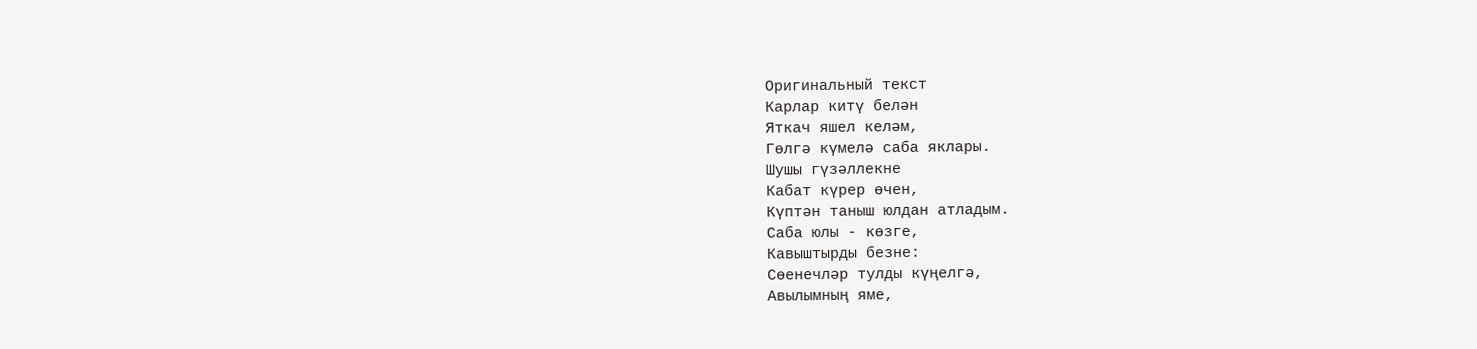Оригинальный текст
Карлар китү белән
Яткач яшел келәм,
Гөлгә күмелә саба яклары.
Шушы гүзәллекне
Кабат күрер өчен,
Күптән таныш юлдан атладым.
Саба юлы - көзге,
Кавыштырды безне:
Сөенечләр тулды күңелгә,
Авылымның яме,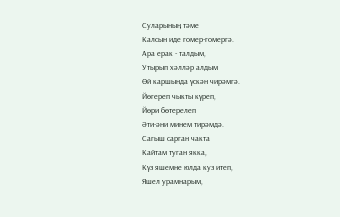Суларының тәме
Калсын иде гомер-гомергә.
Ара ерак - талдым,
Утырып хәлләр алдым
Өй каршында үскән чирәмгә.
Йөгереп чыкты күреп,
Йөри бөтерелеп
Әти-әни минем тирәмдә.
Сагыш сарган чакта
Кайтам туган якка,
Күз яшемне юлда куз итеп,
Яшел урамнарым,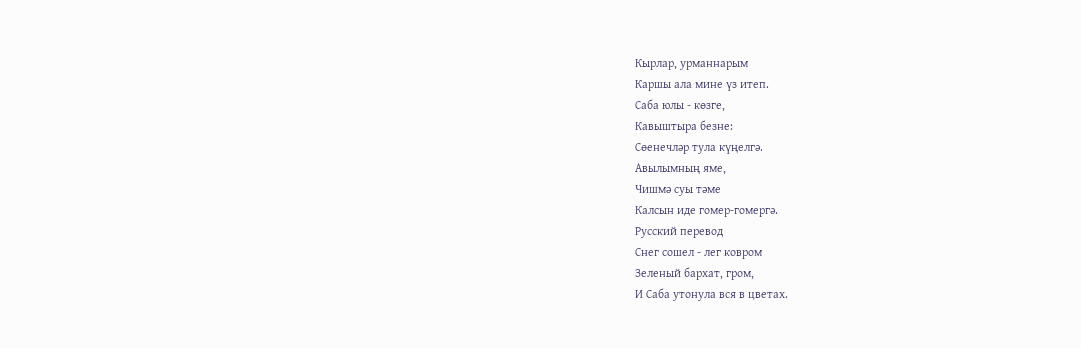Кырлар, урманнарым
Каршы ала мине үз итеп.
Саба юлы - көзге,
Кавыштыра безне:
Сөенечләр тула күңелгә.
Авылымның яме,
Чишмә суы тәме
Калсын иде гомер-гомергә.
Русский перевод
Снег сошел - лег ковром
Зеленый бархат, гром,
И Саба утонула вся в цветах.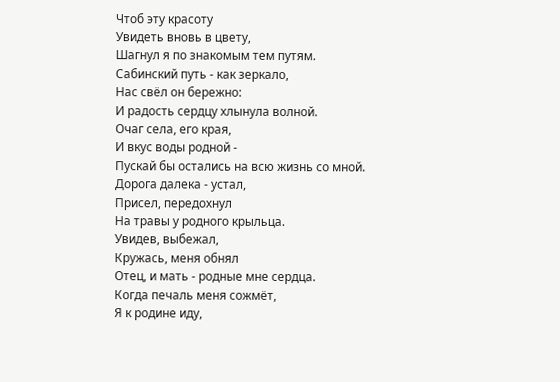Чтоб эту красоту
Увидеть вновь в цвету,
Шагнул я по знакомым тем путям.
Сабинский путь - как зеркало,
Нас свёл он бережно:
И радость сердцу хлынула волной.
Очаг села, его края,
И вкус воды родной -
Пускай бы остались на всю жизнь со мной.
Дорога далека - устал,
Присел, передохнул
На травы у родного крыльца.
Увидев, выбежал,
Кружась, меня обнял
Отец, и мать - родные мне сердца.
Когда печаль меня сожмёт,
Я к родине иду,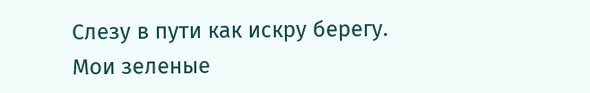Слезу в пути как искру берегу.
Мои зеленые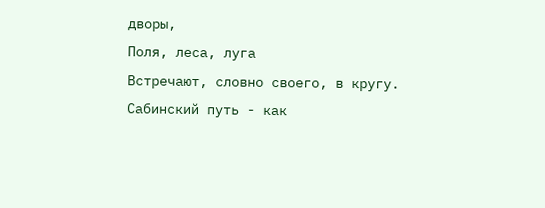дворы,
Поля, леса, луга
Встречают, словно своего, в кругу.
Сабинский путь - как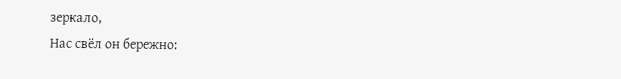зеркало,
Нас свёл он бережно: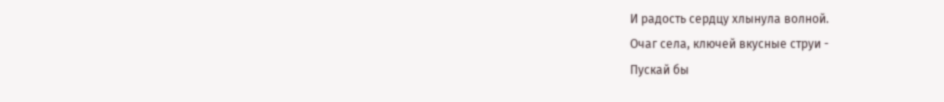И радость сердцу хлынула волной.
Очаг села, ключей вкусные струи -
Пускай бы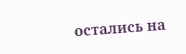остались на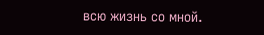всю жизнь со мной.